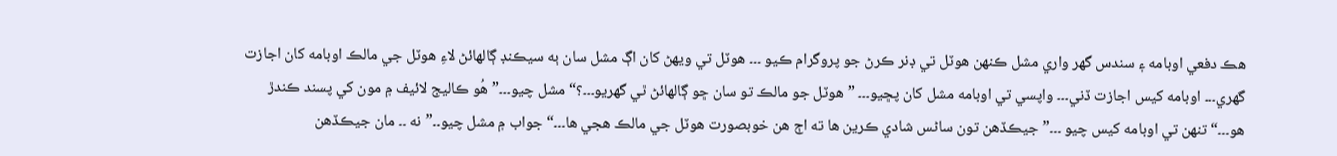هڪ دفعي اوبامه ۽ سندس گهر واري مشل ڪنهن هوٽل تي ڊنر ڪرڻ جو پروگرام ڪيو ۔۔۔ هوٽل تي ويهڻ کان اڳ مشل سان ٻه سيڪنڊ ڳالهائڻ لاءِ هوٽل جي مالڪ اوبامه کان اجازت گهري۔۔۔ اوبامه کيس اجازت ڏني۔۔۔ واپسي تي اوبامه مشل کان پڇيو۔۔۔ ”هوٽل جو مالڪ تو سان ڇو ڳالهائڻ ٿي گهريو۔۔۔؟“ مشل چيو۔۔۔”هُو ڪاليج لائيف ۾ مون کي پسند ڪندڙ هو۔۔۔“ تنهن تي اوبامه کيس چيو ۔۔۔”جيڪڏهن تون ساڻس شادي ڪرين ها ته اڄ هن خوبصورت هوٽل جي مالڪ هجي ها۔۔۔“ جواب ۾ مشل چيو۔۔”نه ۔۔ مان جيڪڏهن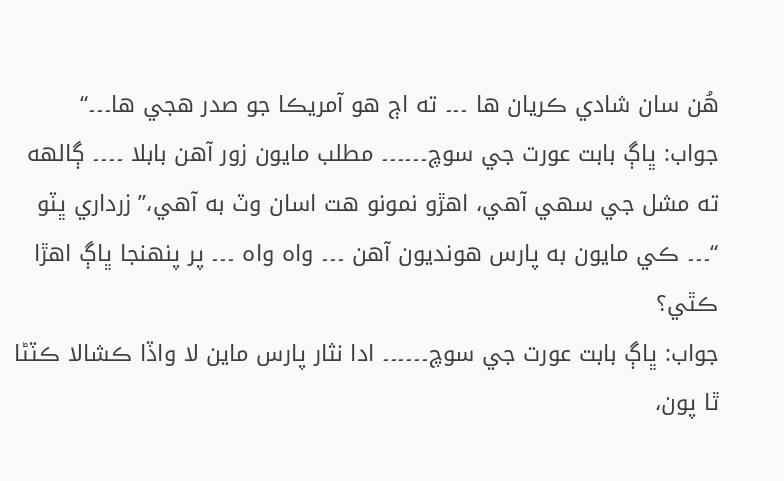هُن سان شادي ڪريان ها ۔۔۔ ته اڄ هو آمريڪا جو صدر هجي ها۔۔۔“
جواب: ڀاڳ بابت عورت جي سوچ۔۔۔۔۔۔ مطلب مايون زور آهن بابلا ۔۔۔۔ ڳالهه ته مشل جي سهي آهي، اهڙو نمونو هت اسان وٽ به آهي،” زرداري ڀٽو “۔۔۔ ڪي مايون به پارس هونديون آهن ۔۔۔ واه واه ۔۔۔ پر پنهنجا ڀاڳ اهڙا ڪٿي؟
جواب: ڀاڳ بابت عورت جي سوچ۔۔۔۔۔۔ ادا نثار پارس ماين لا واڏا ڪشالا ڪٽڻا ٿا پون،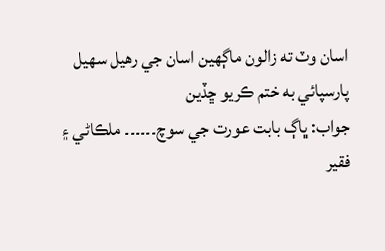اسان وٽ ته زالون ماڳهين اسان جي رهيل سهيل پارسپائي به ختم ڪريو ڇڏين
جواب: ڀاڳ بابت عورت جي سوچ۔۔۔۔۔۔ ملڪاڻي ۽ فقير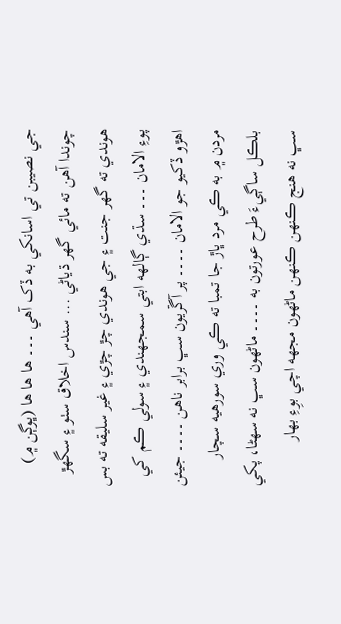جي نصيبن تي اسانکي به ڏک آهي ۔۔۔ ها ها ها (ڀوڳن ۾) چوندا آهن ته مائي گهر ڌياڻي ... سندس اخلاق سٺو ۽ سگهڙ هوندي ته گهر جنت ۽ جي هوندي چڙ چڙي ۽ غير سليقه ته بس پوءِ الامان ۔۔۔ سڌي ڳالهه ابتي سمجهندي ۽ سولي ڪم کي اهڙو ڏکيو جو الامان ۔۔۔۔ پر آڱريون سڀ برابر ناهن ۔۔۔۔ جيئن مردن ۾ به ڪي مرد ڀاڙ جا تمبا ته ڪي وري سورهيه سچار بلڪل ساڳيءَ طرح عورتون به ۔۔۔۔ ماڻهون سڀ نه سهڻا، پکي سڀ نه هنج ڪنهن ڪنهن ماڻهون مجهه اچي بوِءِ بهار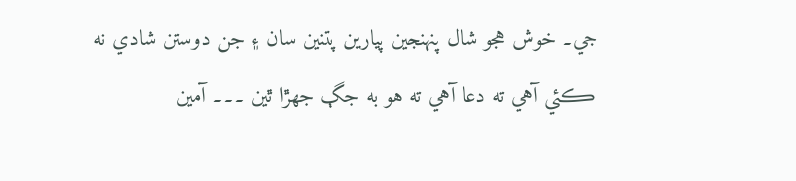جي۔ خوش هجو شال پنهنجين پيارين پتنين سان ۽ جن دوستن شادي نه ڪئي آهي ته دعا آهي ته هو به جڳ جهڙا ٿين ۔۔۔ آمين